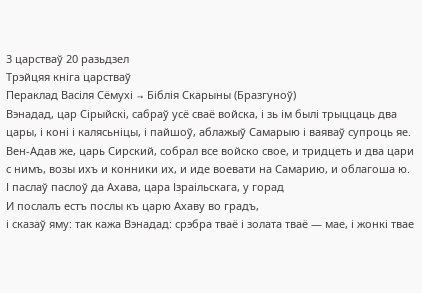3 царстваў 20 разьдзел
Трэйцяя кніга царстваў
Пераклад Васіля Сёмухі → Біблія Скарыны (Бразгуноў)
Вэнадад, цар Сірыйскі, сабраў усё сваё войска, і зь ім былі трыццаць два цары, і коні і калясьніцы, і пайшоў, аблажыў Самарыю і ваяваў супроць яе.
Вен-Адав же, царь Сирский, собрал все войско свое, и тридцеть и два цари с нимъ, возы ихъ и конники их, и иде воевати на Самарию, и облагоша ю.
І паслаў паслоў да Ахава, цара Ізраільскага, у горад
И послалъ естъ послы къ царю Ахаву во градъ,
і сказаў яму: так кажа Вэнадад: срэбра тваё і золата тваё — мае, і жонкі твае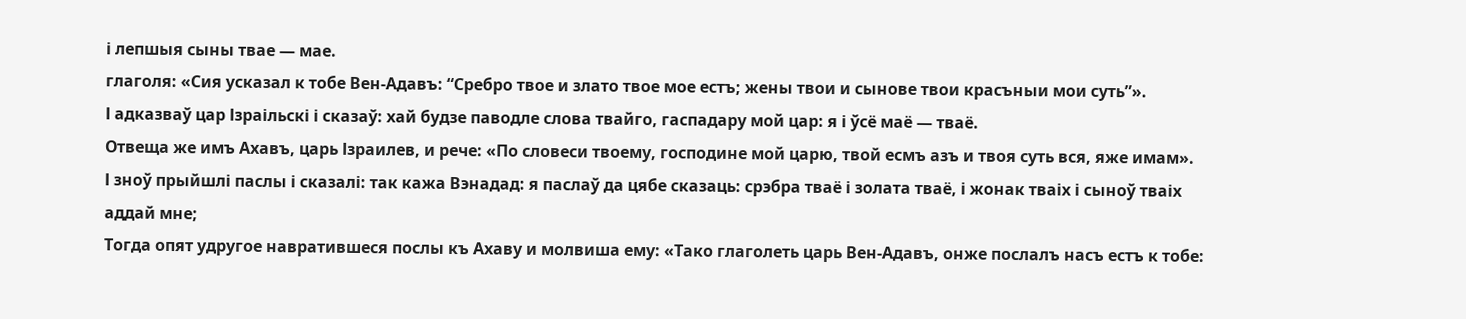і лепшыя сыны твае — мае.
глаголя: «Сия усказал к тобе Вен-Адавъ: “Сребро твое и злато твое мое естъ; жены твои и сынове твои красъныи мои суть”».
І адказваў цар Ізраільскі і сказаў: хай будзе паводле слова твайго, гаспадару мой цар: я і ўсё маё — тваё.
Отвеща же имъ Ахавъ, царь Ізраилев, и рече: «По словеси твоему, господине мой царю, твой есмъ азъ и твоя суть вся, яже имам».
І зноў прыйшлі паслы і сказалі: так кажа Вэнадад: я паслаў да цябе сказаць: срэбра тваё і золата тваё, і жонак тваіх і сыноў тваіх аддай мне;
Тогда опят удругое навратившеся послы къ Ахаву и молвиша ему: «Тако глаголеть царь Вен-Адавъ, онже послалъ насъ естъ к тобе: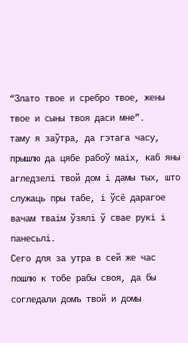“Злато твое и сребро твое, жены твое и сыны твоя даси мне”.
таму я заўтра, да гэтага часу, прышлю да цябе рабоў маіх, каб яны агледзелі твой дом і дамы тых, што служаць пры табе, і ўсё дарагое вачам тваім ўзялі ў свае рукі і панесьлі.
Сего для за утра в сей же час пошлю к тобе рабы своя, да бы согледали домъ твой и домы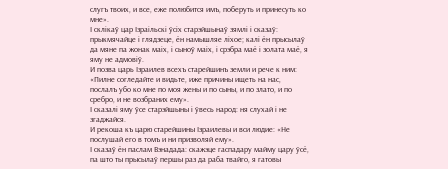слугъ твоих, и все, еже полюбится имъ, поберуть и принесуть ко мне».
І склікаў цар Ізраільскі ўсіх старэйшынаў зямлі і сказаў: прыкмячайце і глядзеце, ён намышляе ліхое; калі ён прысылаў да мяне па жонак маіх, і сыноў маіх, і срэбра маё і золата маё, я яму не адмовіў.
И позва царь Ізраилев всехъ старейшинъ земли и рече к ним: «Пилне согледайте и видьте, иже причины ищеть на нас, послалъ убо ко мне по моя жены и по сыны, и по злато, и по сребро, и не возбраних ему».
І сказалі яму ўсе старэйшыны і ўвесь народ: ня слухай і не згаджайся.
И рекоша къ царю старейшины Ізраилевы и вси людие: «Не послушай его в томъ и ни призволяй ему».
І сказаў ён паслам Вэнадада: скажэце гаспадару майму цару ўсё, па што ты прысылаў першы раз да раба твайго, я гатовы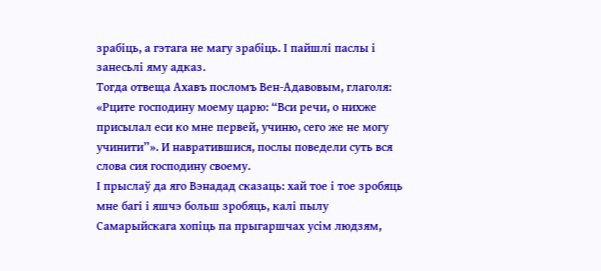зрабіць, а гэтага не магу зрабіць. І пайшлі паслы і занесьлі яму адказ.
Тогда отвеща Ахавъ посломъ Вен-Адавовым, глаголя: «Рците господину моему царю: “Вси речи, о нихже присылал еси ко мне первей, учиню, сего же не могу учинити”». И навратившися, послы поведели суть вся слова сия господину своему.
І прыслаў да яго Вэнадад сказаць: хай тое і тое зробяць мне багі і яшчэ больш зробяць, калі пылу Самарыйскага хопіць па прыгаршчах усім людзям,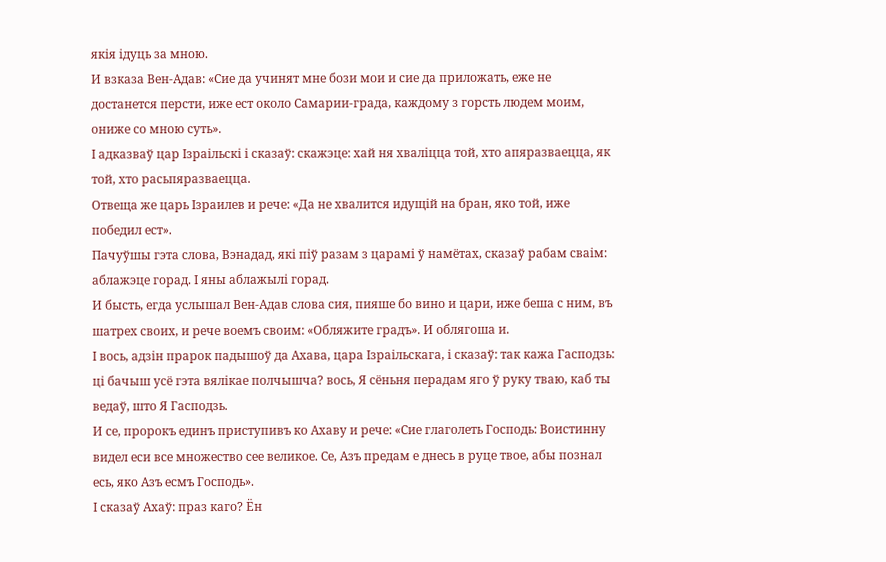якія ідуць за мною.
И взказа Вен-Адав: «Сие да учинят мне бози мои и сие да приложать, еже не достанется персти, иже ест около Самарии-града, каждому з горсть людем моим, ониже со мною суть».
І адказваў цар Ізраільскі і сказаў: скажэце: хай ня хваліцца той, хто апяразваецца, як той, хто расьпяразваецца.
Отвеща же царь Ізраилев и рече: «Да не хвалится идущій на бран, яко той, иже победил ест».
Пачуўшы гэта слова, Вэнадад, які піў разам з царамі ў намётах, сказаў рабам сваім: аблажэце горад. І яны аблажылі горад.
И бысть, егда услышал Вен-Адав слова сия, пияше бо вино и цари, иже беша с ним, въ шатрех своих, и рече воемъ своим: «Обляжите градъ». И облягоша и.
І вось, адзін прарок падышоў да Ахава, цара Ізраільскага, і сказаў: так кажа Гасподзь: ці бачыш усё гэта вялікае полчышча? вось, Я сёньня перадам яго ў руку тваю, каб ты ведаў, што Я Гасподзь.
И се, пророкъ единъ приступивъ ко Ахаву и рече: «Сие глаголеть Господь: Воистинну видел еси все множество сее великое. Се, Азъ предам е днесь в руце твое, абы познал есь, яко Азъ есмъ Господь».
І сказаў Ахаў: праз каго? Ён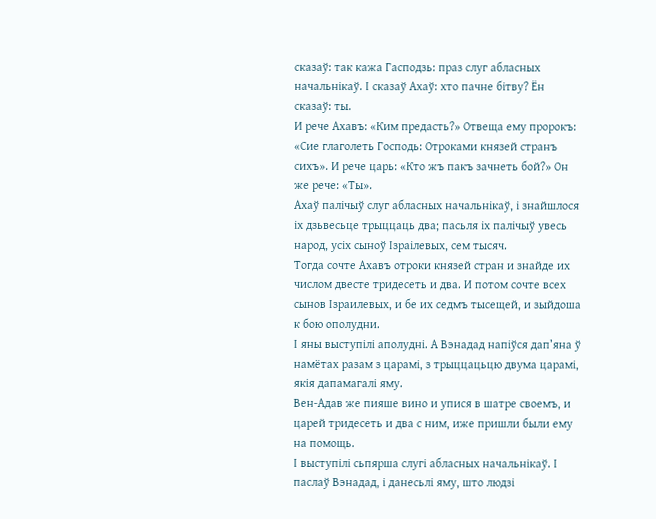сказаў: так кажа Гасподзь: праз слуг абласных начальнікаў. І сказаў Ахаў: хто пачне бітву? Ён сказаў: ты.
И рече Ахавъ: «Ким предасть?» Отвеща ему пророкъ: «Сие глаголеть Господь: Отроками князей странъ сихъ». И рече царь: «Кто жъ пакъ зачнеть бой?» Он же рече: «Ты».
Ахаў палічыў слуг абласных начальнікаў, і знайшлося іх дзьвесьце трыццаць два; пасьля іх палічыў увесь народ, усіх сыноў Ізраілевых, сем тысяч.
Тогда сочте Ахавъ отроки князей стран и знайде их числом двесте тридесеть и два. И потом сочте всех сынов Ізраилевых, и бе их седмъ тысещей, и зыйдоша к бою ополудни.
І яны выступілі аполудні. А Вэнадад напіўся дап’яна ў намётах разам з царамі, з трыццацьцю двума царамі, якія дапамагалі яму.
Вен-Адав же пияше вино и упися в шатре своемъ, и царей тридесеть и два с ним, иже пришли были ему на помощь.
І выступілі сьпярша слугі абласных начальнікаў. І паслаў Вэнадад, і данесьлі яму, што людзі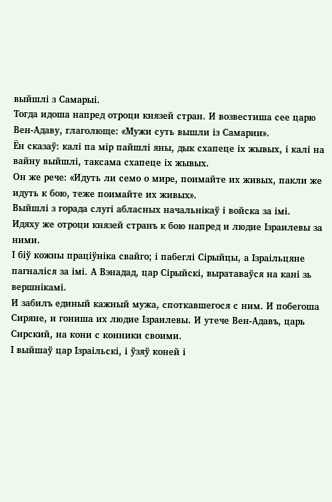выйшлі з Самарыі.
Тогда идоша напред отроци князей стран. И возвестиша сее царю Вен-Адаву, глаголюще: «Мужи суть вышли із Самарии».
Ён сказаў: калі па мір пайшлі яны, дык схапеце іх жывых, і калі на вайну выйшлі, таксама схапеце іх жывых.
Он же рече: «Идуть ли семо о мире, поимайте их живых, пакли же идуть к бою, теже поимайте их живых».
Выйшлі з горада слугі абласных начальнікаў і войска за імі.
Идяху же отроци князей странъ к бою напред и людие Ізраилевы за ними.
І біў кожны праціўніка свайго; і пабеглі Сірыйцы, а Ізраільцяне пагналіся за імі. А Вэнадад, цар Сірыйскі, выратаваўся на кані зь вершнікамі.
И забилъ единый кажный мужа, споткавшегося с ним. И побегоша Сиряне, и гониша их людие Ізраилевы. И утече Вен-Адавъ, царь Сирский, на кони с конники своими.
І выйшаў цар Ізраільскі, і ўзяў коней і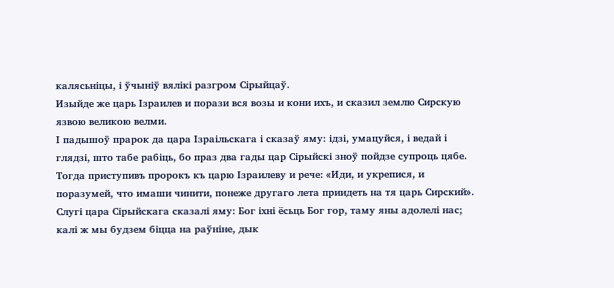калясьніцы, і ўчыніў вялікі разгром Сірыйцаў.
Изыйде же царь Ізраилев и порази вся возы и кони ихъ, и сказил землю Сирскую язвою великою велми.
І падышоў прарок да цара Ізраільскага і сказаў яму: ідзі, умацуйся, і ведай і глядзі, што табе рабіць, бо праз два гады цар Сірыйскі зноў пойдзе супроць цябе.
Тогда приступивъ пророкъ къ царю Ізраилеву и рече: «Иди, и укрепися, и поразумей, что имаши чинити, понеже другаго лета приидеть на тя царь Сирский».
Слугі цара Сірыйскага сказалі яму: Бог іхні ёсьць Бог гор, таму яны адолелі нас; калі ж мы будзем біцца на раўніне, дык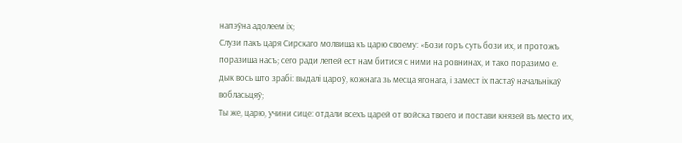напэўна адолеем іх;
Слузи пакъ царя Сирскаго молвиша къ царю своему: «Бози горъ суть бози их, и протожъ поразиша насъ; сего ради лепей ест нам битися с ними на ровнинах, и тако поразимо е.
дык вось што зрабі: выдалі цароў, кожнага зь месца ягонага, і замест іх пастаў начальнікаў вобласьцяў;
Ты же, царю, учини сице: отдали всехъ царей от войска твоего и постави князей въ место их,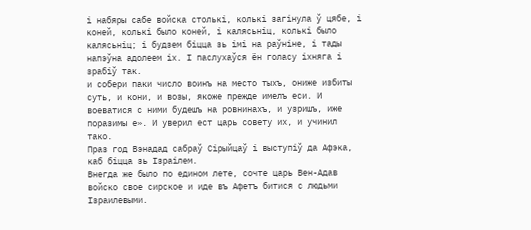і набяры сабе войска столькі, колькі загінула ў цябе, і коней, колькі было коней, і калясьніц, колькі было калясьніц; і будзем біцца зь імі на раўніне, і тады напэўна адолеем іх. І паслухаўся ён голасу іхняга і зрабіў так.
и собери паки число воинъ на место тыхъ, ониже избиты суть, и кони, и возы, якоже прежде имелъ еси. И воеватися с ними будешъ на ровнинахъ, и узришъ, иже поразимы е». И уверил ест царь совету их, и учинил тако.
Праз год Вэнадад сабраў Сірыйцаў і выступіў да Афэка, каб біцца зь Ізраілем.
Внегда же было по едином лете, сочте царь Вен-Адав войско свое сирское и иде въ Афетъ битися с людьми Ізраилевыми.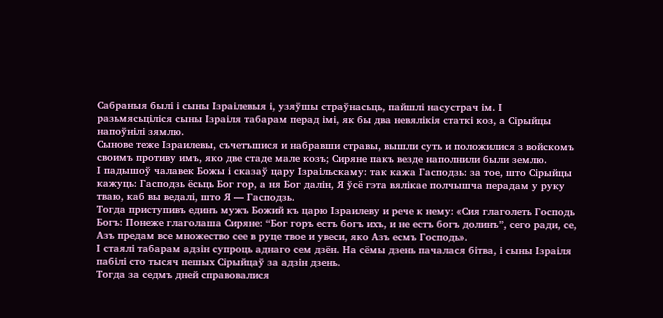Сабраныя былі і сыны Ізраілевыя і, узяўшы страўнасьць, пайшлі насустрач ім. І разьмясьціліся сыны Ізраіля табарам перад імі, як бы два невялікія статкі коз, а Сірыйцы напоўнілі зямлю.
Сынове теже Ізраилевы, съчетъшися и набравши стравы, вышли суть и положилися з войскомъ своимъ противу имъ, яко две стаде мале козъ; Сиряне пакъ везде наполнили были землю.
І падышоў чалавек Божы і сказаў цару Ізраільскаму: так кажа Гасподзь: за тое, што Сірыйцы кажуць: Гасподзь ёсьць Бог гор, а ня Бог далін, Я ўсё гэта вялікае полчышча перадам у руку тваю, каб вы ведалі, што Я — Гасподзь.
Тогда приступивъ единъ мужъ Божий къ царю Ізраилеву и рече к нему: «Сия глаголеть Господь Богъ: Понеже глаголаша Сиряне: “Бог горъ естъ богъ ихъ, и не естъ богъ долинъ”, сего ради, се, Азъ предам все множество сее в руце твое и увеси, яко Азъ есмъ Господь».
І стаялі табарам адзін супроць аднаго сем дзён. На сёмы дзень пачалася бітва, і сыны Ізраіля пабілі сто тысяч пешых Сірыйцаў за адзін дзень.
Тогда за седмъ дней справовалися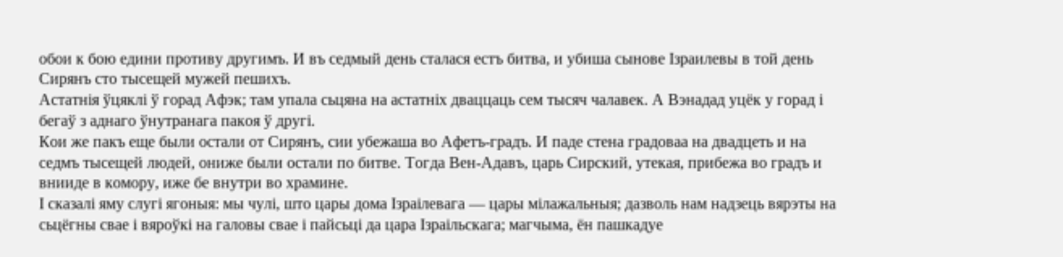обои к бою едини противу другимъ. И въ седмый день сталася естъ битва, и убиша сынове Ізраилевы в той день Сирянъ сто тысещей мужей пешихъ.
Астатнія ўцяклі ў горад Афэк; там упала сьцяна на астатніх дваццаць сем тысяч чалавек. А Вэнадад уцёк у горад і бегаў з аднаго ўнутранага пакоя ў другі.
Кои же пакъ еще были остали от Сирянъ, сии убежаша во Афетъ-градъ. И паде стена градоваa на двадцеть и на седмъ тысещей людей, ониже были остали по битве. Тогда Вен-Адавъ, царь Сирский, утекая, прибежа во градъ и внииде в комору, иже бе внутри во храмине.
І сказалі яму слугі ягоныя: мы чулі, што цары дома Ізраілевага — цары мілажальныя; дазволь нам надзець вярэты на сьцёгны свае і вяроўкі на галовы свае і пайсьці да цара Ізраільскага; магчыма, ён пашкадуе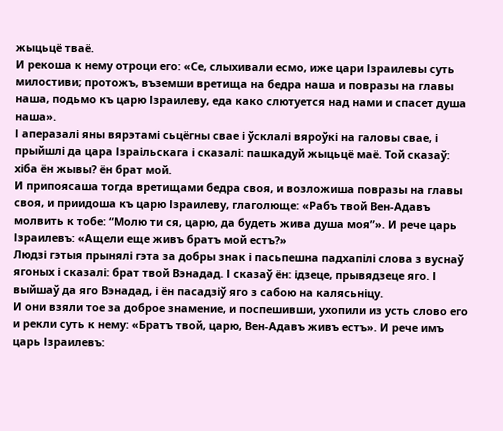жыцьцё тваё.
И рекоша к нему отроци его: «Се, слыхивали есмо, иже цари Ізраилевы суть милостиви; протожъ, въземши вретища на бедра наша и повразы на главы наша, подьмо къ царю Ізраилеву, еда како слютуется над нами и спасет душа наша».
І аперазалі яны вярэтамі сьцёгны свае і ўсклалі вяроўкі на галовы свае, і прыйшлі да цара Ізраільскага і сказалі: пашкадуй жыцьцё маё. Той сказаў: хіба ён жывы? ён брат мой.
И припоясаша тогда вретищами бедра своя, и возложиша повразы на главы своя, и приидоша къ царю Ізраилеву, глаголюще: «Рабъ твой Вен-Адавъ молвить к тобе: “Молю ти ся, царю, да будеть жива душа моя”». И рече царь Ізраилевъ: «Ащели еще живъ братъ мой естъ?»
Людзі гэтыя прынялі гэта за добры знак і пасьпешна падхапілі слова з вуснаў ягоных і сказалі: брат твой Вэнадад. І сказаў ён: ідзеце, прывядзеце яго. І выйшаў да яго Вэнадад, і ён пасадзіў яго з сабою на калясьніцу.
И они взяли тое за доброе знамение, и поспешивши, ухопили из усть слово его и рекли суть к нему: «Братъ твой, царю, Вен-Адавъ живъ естъ». И рече имъ царь Ізраилевъ: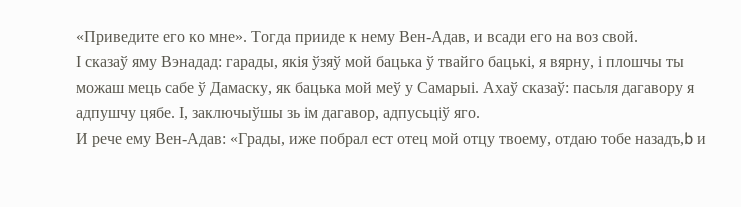«Приведите его ко мне». Тогда прииде к нему Вен-Адав, и всади его на воз свой.
І сказаў яму Вэнадад: гарады, якія ўзяў мой бацька ў твайго бацькі, я вярну, і плошчы ты можаш мець сабе ў Дамаску, як бацька мой меў у Самарыі. Ахаў сказаў: пасьля дагавору я адпушчу цябе. І, заключыўшы зь ім дагавор, адпусьціў яго.
И рече ему Вен-Адав: «Грады, иже побрал ест отец мой отцу твоему, отдаю тобе назадъ,b и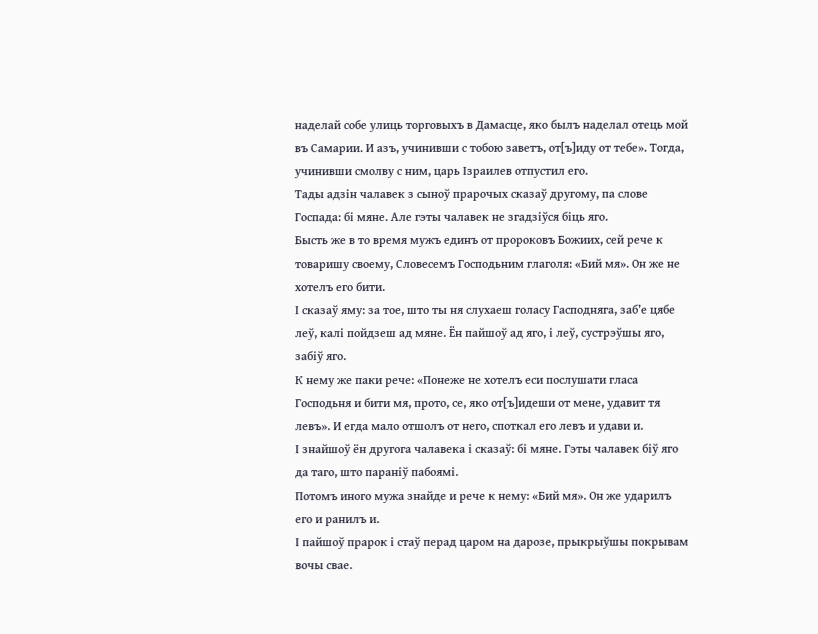наделай собе улиць торговыхъ в Дамасце, яко былъ наделал отець мой въ Самарии. И азъ, учинивши с тобою заветъ, от[ъ]иду от тебе». Тогда, учинивши смолву с ним, царь Ізраилев отпустил его.
Тады адзін чалавек з сыноў прарочых сказаў другому, па слове Госпада: бі мяне. Але гэты чалавек не згадзіўся біць яго.
Бысть же в то время мужъ единъ от пророковъ Божиих, сей рече к товаришу своему, Словесемъ Господьним глаголя: «Бий мя». Он же не хотелъ его бити.
І сказаў яму: за тое, што ты ня слухаеш голасу Гасподняга, заб’е цябе леў, калі пойдзеш ад мяне. Ён пайшоў ад яго, і леў, сустрэўшы яго, забіў яго.
К нему же паки рече: «Понеже не хотелъ еси послушати гласа Господьня и бити мя, прото, се, яко от[ъ]идеши от мене, удавит тя левъ». И егда мало отшолъ от него, споткал его левъ и удави и.
І знайшоў ён другога чалавека і сказаў: бі мяне. Гэты чалавек біў яго да таго, што параніў пабоямі.
Потомъ иного мужа знайде и рече к нему: «Бий мя». Он же ударилъ его и ранилъ и.
І пайшоў прарок і стаў перад царом на дарозе, прыкрыўшы покрывам вочы свае.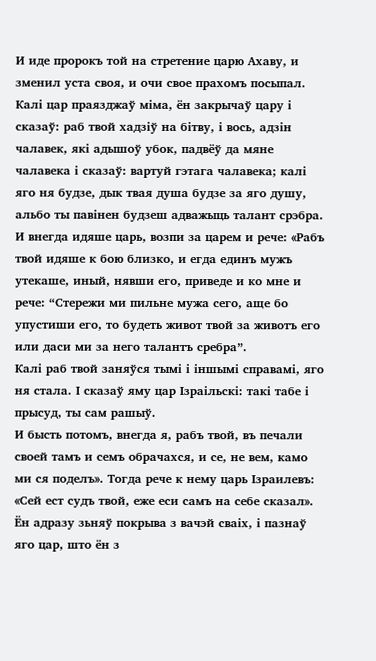И иде пророкъ той на стретение царю Ахаву, и зменил уста своя, и очи свое прахомъ посыпал.
Калі цар праязджаў міма, ён закрычаў цару і сказаў: раб твой хадзіў на бітву, і вось, адзін чалавек, які адышоў убок, падвёў да мяне чалавека і сказаў: вартуй гэтага чалавека; калі яго ня будзе, дык твая душа будзе за яго душу, альбо ты павінен будзеш адважыць талант срэбра.
И внегда идяше царь, возпи за царем и рече: «Рабъ твой идяше к бою близко, и егда единъ мужъ утекаше, иный, нявши его, приведе и ко мне и рече: “Стережи ми пильне мужа сего, аще бо упустиши его, то будеть живот твой за животъ его или даси ми за него талантъ сребра”.
Калі раб твой заняўся тымі і іншымі справамі, яго ня стала. І сказаў яму цар Ізраільскі: такі табе і прысуд, ты сам рашыў.
И бысть потомъ, внегда я, рабъ твой, въ печали своей тамъ и семъ обрачахся, и се, не вем, камо ми ся поделъ». Тогда рече к нему царь Ізраилевъ: «Сей ест судъ твой, еже еси самъ на себе сказал».
Ён адразу зьняў покрыва з вачэй сваіх, і пазнаў яго цар, што ён з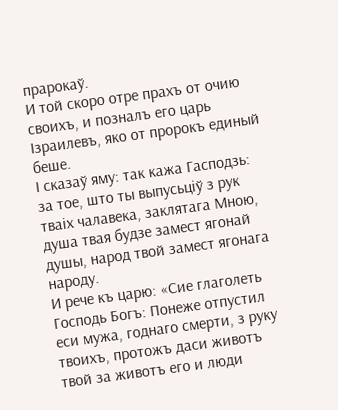прарокаў.
И той скоро отре прахъ от очию своихъ, и позналъ его царь Ізраилевъ, яко от пророкъ единый беше.
І сказаў яму: так кажа Гасподзь: за тое, што ты выпусьціў з рук тваіх чалавека, заклятага Мною, душа твая будзе замест ягонай душы, народ твой замест ягонага народу.
И рече къ царю: «Сие глаголеть Господь Богъ: Понеже отпустил еси мужа, годнаго смерти, з руку твоихъ, протожъ даси животъ твой за животъ его и люди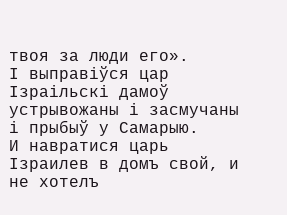твоя за люди его».
І выправіўся цар Ізраільскі дамоў устрывожаны і засмучаны і прыбыў у Самарыю.
И навратися царь Ізраилев в домъ свой, и не хотелъ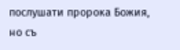послушати пророка Божия, но съ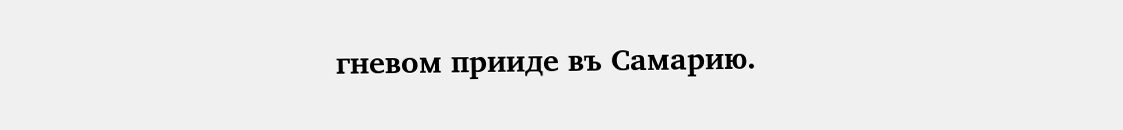гневом прииде въ Самарию.